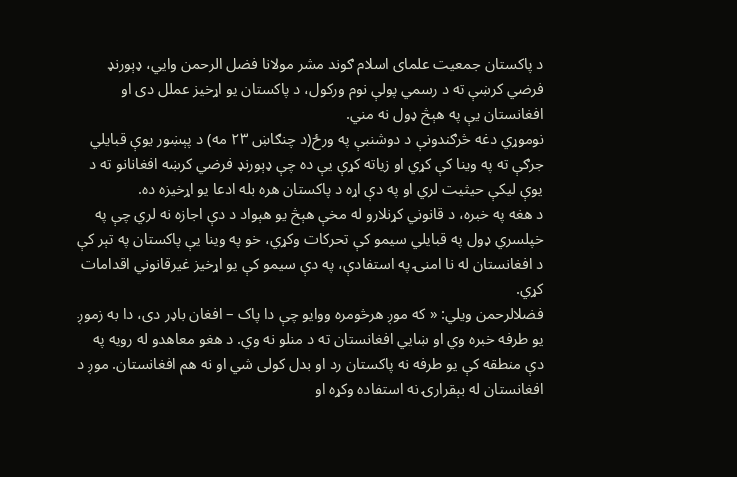د پاکستان جمعیت علمای اسلام ګوند مشر مولانا فضل الرحمن وايي، ډېورنډ فرضي کرښې ته د رسمي پولې نوم ورکول، د پاکستان یو اړخیز عملل دی او افغانستان یې په هېڅ ډول نه مني.
نوموړي دغه څرګندونې د دوشنبې په ورځ(د چنګاښ ۲۳ مه) د پېښور یوې قبایلي جرګې ته په وینا کې کړي او زیاته کړې یې ده چې ډېورنډ فرضي کرښه افغانانو ته د یوې لیکې حیثیت لري او په دې اړه د پاکستان هره بله ادعا یو اړخیزه ده.
د هغه په خبره، د قانوني کړنلارو له مخې هېڅ یو هېواد د دې اجازه نه لري چې په خپلسري ډول په قبایلي سیمو کې تحرکات وکړي، خو په وینا یې پاکستان په تېر کې د افغانستان له نا امنۍ په استفادې، په دې سیمو کې یو اړخیز غیرقانوني اقدامات کړي.
فضلالرحمن ویلي: « که موږ هرڅومره ووایو چې دا پاک – افغان باډر دی، دا به زموږ یو طرفه خبره وي او ښايي افغانستان ته د منلو نه وي. د هغو معاهدو له رویه په دې منطقه کې یو طرفه نه پاکستان رد او بدل کولی شي او نه هم افغانستان. موږ د افغانستان له بېقرارۍ نه استفاده وکړه او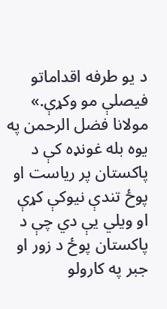د یو طرفه اقداماتو فیصلې مو وکړې.»
مولانا فضل الرحمن په یوه بله غونډه کې د پاکستان پر ریاست او پوځ تندې نیوکې کړې او ویلي یې دي چې د پاکستان پوځ د زور او جبر په کارولو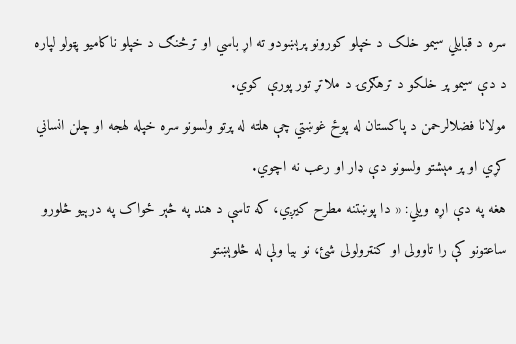سره د قبایلي سیمو خلک د خپلو کورونو پرېښودو ته اړ باسي او ترڅنګ د خپلو ناکامیو پټولو لپاره د دې سیمو پر خلکو د ترهګرۍ د ملاتړ تور پورې کوي.
مولانا فضلالرحمن د پاکستان له پوځ غوښتي چې هلته له پرتو ولسونو سره خپله لهجه او چلن انساني کړي او پر مېشتو ولسونو دې ډار او رعب نه اچوي.
هغه په دې اړه ویلي: « دا پوښتنه مطرح کیږي، که تاسې د هند په څېر ځواک په درېیو څلورو ساعتونو کې را تاوولی او کنټرولولی شئ، نو بیا ولې له څلوېښتو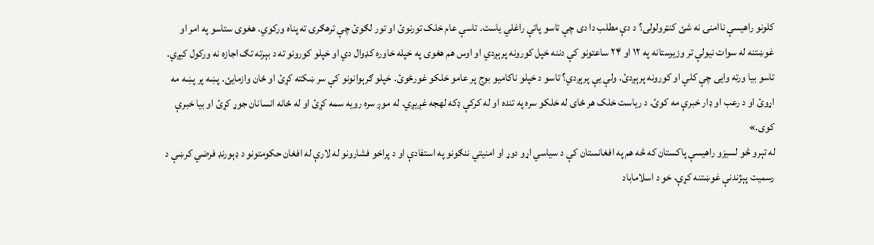کلونو راهیسې ناامنۍ نه شئ کنټرولولی؟ د دې مطلب دا دی چې تاسو پاتې راغلي یاست. تاسې عام خلک تورنوئ او تور لګوئ چې ترهګرۍ ته پناه ورکوي. هغوی ستاسو په امر او غوښتنه له سوات نیولې تر وزیرستانه په ۱۲ او ۲۴ ساعتونو کې دننه خپل کورونه پرېږدي او اوس هم هغوی په خپله خاوره کډوال دي او خپلو کورونو ته د بېرته تګ اجازه نه ورکول کیږي. تاسو بیا ورته وایی چې کلي او کورونه پرېږدئ. ولې يې پرېږدي؟ تاسو د خپلو ناکامیو بوج پر عامو خلکو غورځوئ. خپلو ګرېوانونو کې سر ښکته کړئ او ځان وازمایئ. پښه پر پښه مه اړوئ او د رعب او ډار خبرې مه کوئ. د ریاست خلک هر ځای له خلکو سره په تنده او له کرکې ډکه لهجه غږیږي. له موږ سره رویه سمه کړئ او له ځانه انسانان جوړ کړئ او بيا خبرې کوی.»
له تېرو څو لسیزو راهیسې پاکستان که څه هم په افغانستان کې د سیاسي اړو دوړ او امنیتي ننګونو په استفادې او د پراخو فشارونو له لارې له افغان حکومتونو د ډېورنډ فرضي کرښې د رسمیت پېژندنې غوښتنه کړې، خو د اسلاماباد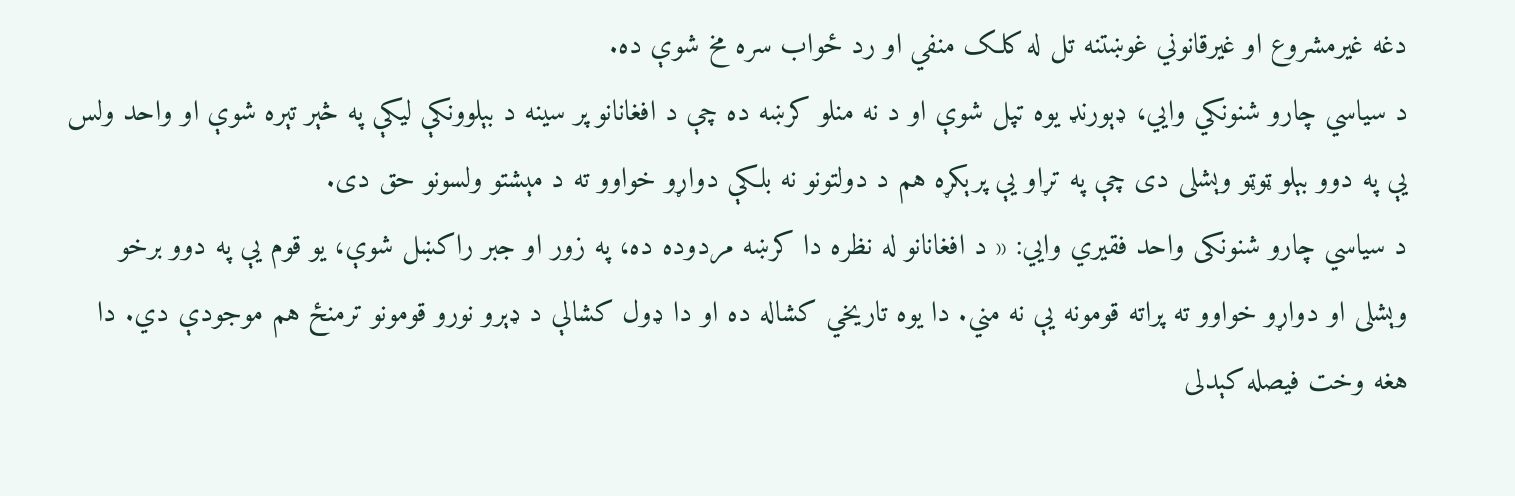دغه غیرمشروع او غیرقانوني غوښتنه تل له کلک منفي او رد ځواب سره مخ شوې ده.
د سیاسي چارو شنونکي وايي، ډېورنډ یوه تپل شوې او د نه منلو کرښه ده چې د افغانانو پر سینه د بېلوونکې لیکې په څېر تېره شوې او واحد ولس یې په دوو بېلو ټوټو وېشلی دی چې په تړاو یې پرېکړه هم د دولتونو نه بلکې دواړو خواوو ته د مېشتو ولسونو حق دی.
د سیاسي چارو شنونکی واحد فقیري وايي: « د افغانانو له نظره دا کرښه مردوده ده، په زور او جبر راکښل شوې، یو قوم یې په دوو برخو وېشلی او دواړو خواوو ته پراته قومونه یې نه مني. دا یوه تاریخي کشاله ده او دا ډول کشالې د ډېرو نورو قومونو ترمنځ هم موجودې دي. دا هغه وخت فیصله کېدلی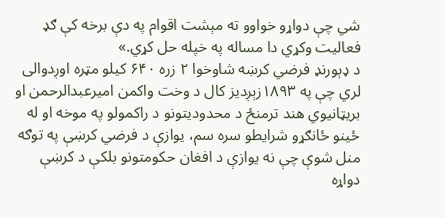شي چې دواړو خواوو ته مېشت اقوام په دې برخه کې ګډ فعالیت وکړي دا مساله په خپله حل کړي.»
د ډېورنډ فرضي کرښه شاوخوا ۲ زره ۶۴۰ کیلو مټره اوږدوالی لري چې په ۱۸۹۳زېږدیز کال د وخت واکمن امیرعبدالرحمن او بریټانیوي هند ترمنځ د محدودیتونو د راکمولو په موخه او له ځینو ځانګړو شرایطو سره سم، يوازې د فرضي کرښې په توګه منل شوې چې نه یوازې د افغان حکومتونو بلکې د کرښې دواړه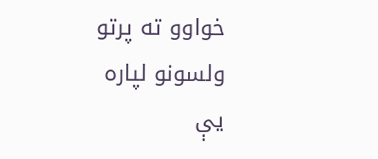خواوو ته پرتو ولسونو لپاره یې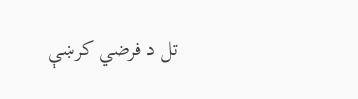تل د فرضي کرښې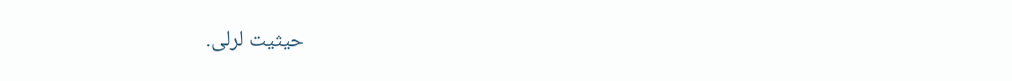حیثیت لرلی.